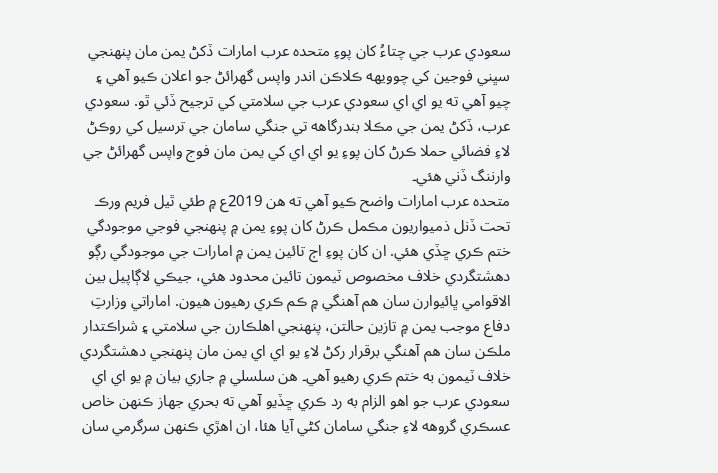سعودي عرب جي چتاءُ کان پوءِ متحده عرب امارات ڏکڻ يمن مان پنهنجي سڀني فوجين کي چوويهه ڪلاڪن اندر واپس گهرائڻ جو اعلان ڪيو آهي ۽ چيو آهي ته يو اي اي سعودي عرب جي سلامتي کي ترجيح ڏئي ٿو. سعودي عرب، ڏکڻ يمن جي مڪلا بندرگاهه تي جنگي سامان جي ترسيل کي روڪڻ لاءِ فضائي حملا ڪرڻ کان پوءِ يو اي اي کي يمن مان فوج واپس گهرائڻ جي وارننگ ڏني هئي۔
متحده عرب امارات واضح ڪيو آهي ته هن 2019ع ۾ طئي ٿيل فريم ورڪ تحت ڏنل ذميواريون مڪمل ڪرڻ کان پوءِ يمن ۾ پنهنجي فوجي موجودگي ختم ڪري ڇڏي هئي. ان کان پوءِ اڄ تائين يمن ۾ امارات جي موجودگي رڳو دهشتگردي خلاف مخصوص ٽيمون تائين محدود هئي، جيڪي لاڳاپيل بين الاقوامي ڀائيوارن سان هم آهنگي ۾ ڪم ڪري رهيون هيون. اماراتي وزارتِ دفاع موجب يمن ۾ تازين حالتن، پنهنجي اهلڪارن جي سلامتي ۽ شراڪتدار ملڪن سان هم آهنگي برقرار رکڻ لاءِ يو اي اي يمن مان پنهنجي دهشتگردي خلاف ٽيمون به ختم ڪري رهيو آهي۔ هن سلسلي ۾ جاري بيان ۾ يو اي اي سعودي عرب جو اهو الزام به رد ڪري ڇڏيو آهي ته بحري جهاز ڪنهن خاص عسڪري گروهه لاءِ جنگي سامان کڻي آيا هئا، ان اهڙي ڪنهن سرگرمي سان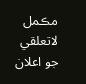مڪمل لاتعلقي جو اعلان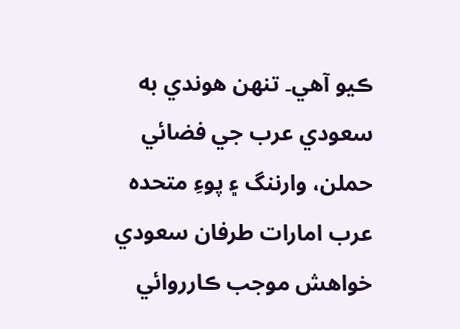ڪيو آهي۔ تنهن هوندي به سعودي عرب جي فضائي حملن، وارننگ ۽ پوءِ متحده عرب امارات طرفان سعودي خواهش موجب ڪارروائي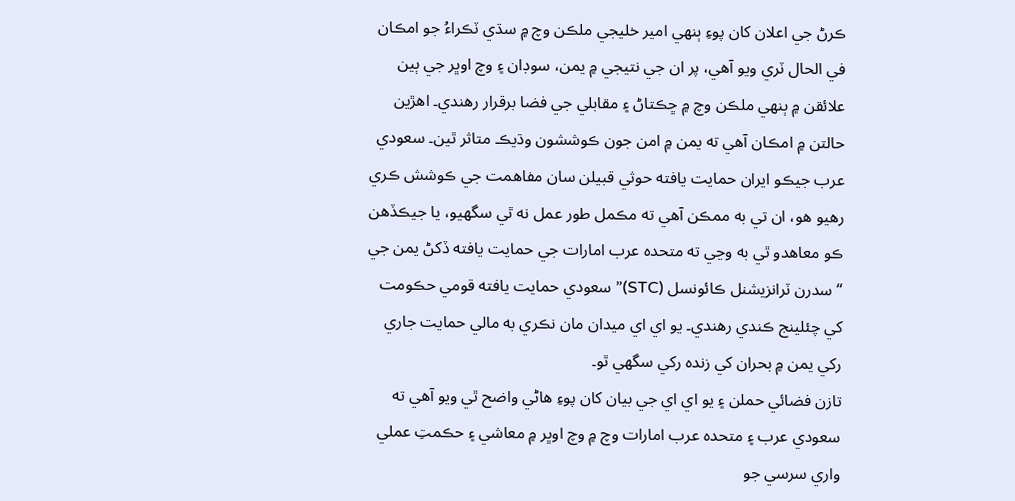ڪرڻ جي اعلان کان پوءِ ٻنهي امير خليجي ملڪن وچ ۾ سڌي ٽڪراءُ جو امڪان في الحال ٽري ويو آهي، پر ان جي نتيجي ۾ يمن، سوڊان ۽ وچ اوڀر جي ٻين علائقن ۾ ٻنهي ملڪن وچ ۾ ڇڪتاڻ ۽ مقابلي جي فضا برقرار رهندي۔ اهڙين حالتن ۾ امڪان آهي ته يمن ۾ امن جون ڪوششون وڌيڪ متاثر ٿين۔ سعودي عرب جيڪو ايران حمايت يافته حوثي قبيلن سان مفاهمت جي ڪوشش ڪري رهيو هو، ان تي به ممڪن آهي ته مڪمل طور عمل نه ٿي سگهيو، يا جيڪڏهن ڪو معاهدو ٿي به وڃي ته متحده عرب امارات جي حمايت يافته ڏکڻ يمن جي “سدرن ٽرانزيشنل ڪائونسل (STC)” سعودي حمايت يافته قومي حڪومت کي چئلينج ڪندي رهندي۔ يو اي اي ميدان مان نڪري به مالي حمايت جاري رکي يمن ۾ بحران کي زنده رکي سگهي ٿو۔
تازن فضائي حملن ۽ يو اي اي جي بيان کان پوءِ هاڻي واضح ٿي ويو آهي ته سعودي عرب ۽ متحده عرب امارات وچ ۾ وچ اوڀر ۾ معاشي ۽ حڪمتِ عملي واري سرسي جو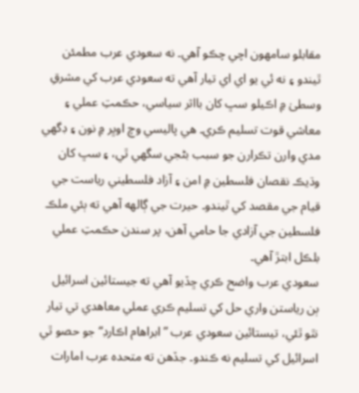مقابلو سامهون اچي چڪو آهي۔ نه سعودي عرب مطمئن ٿيندو ۽ نه ئي يو اي اي تيار آهي ته سعودي عرب کي مشرقِ وسطىٰ ۾ اڪيلو سڀ کان بااثر سياسي، حڪمتِ عملي ۽ معاشي قوت تسليم ڪري۔ هي پاليسي وچ اوڀر ۾ نون ۽ ڊگهي مدي وارن تڪرارن جو سبب بڻجي سگهي ٿي، ۽ سڀ کان وڌيڪ نقصان فلسطين ۾ امن ۽ آزاد فلسطيني رياست جي قيام جي مقصد کي ٿيندو۔ حيرت جي ڳالهه آهي ته ٻئي ملڪ فلسطين جي آزادي جا حامي آهن، پر سندن حڪمتِ عملي بلڪل ابتڙ آهي۔
سعودي عرب واضح ڪري ڇڏيو آهي ته جيستائين اسرائيل ٻن رياستن واري حل کي تسليم ڪري عملي معاهدي تي تيار نٿو ٿئي، تيستائين سعودي عرب ”ابراهام اڪارڊ“ جو حصو ٿي اسرائيل کي تسليم نه ڪندو۔ جڏهن ته متحده عرب امارات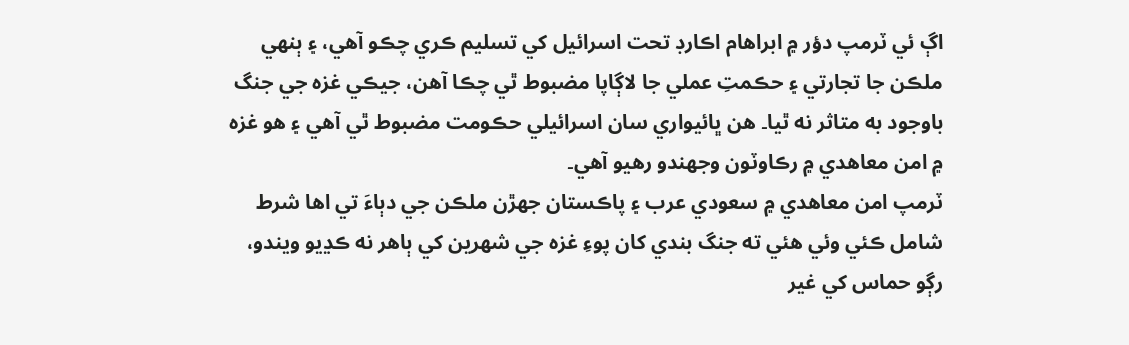اڳ ئي ٽرمپ دؤر ۾ ابراهام اڪارڊ تحت اسرائيل کي تسليم ڪري چڪو آهي، ۽ ٻنهي ملڪن جا تجارتي ۽ حڪمتِ عملي جا لاڳاپا مضبوط ٿي چڪا آهن، جيڪي غزه جي جنگ باوجود به متاثر نه ٿيا۔ هن ڀائيواري سان اسرائيلي حڪومت مضبوط ٿي آهي ۽ هو غزه ۾ امن معاهدي ۾ رڪاوٽون وجهندو رهيو آهي۔
ٽرمپ امن معاهدي ۾ سعودي عرب ۽ پاڪستان جهڙن ملڪن جي دٻاءَ تي اها شرط شامل ڪئي وئي هئي ته جنگ بندي کان پوءِ غزه جي شهرين کي ٻاهر نه ڪڍيو ويندو، رڳو حماس کي غير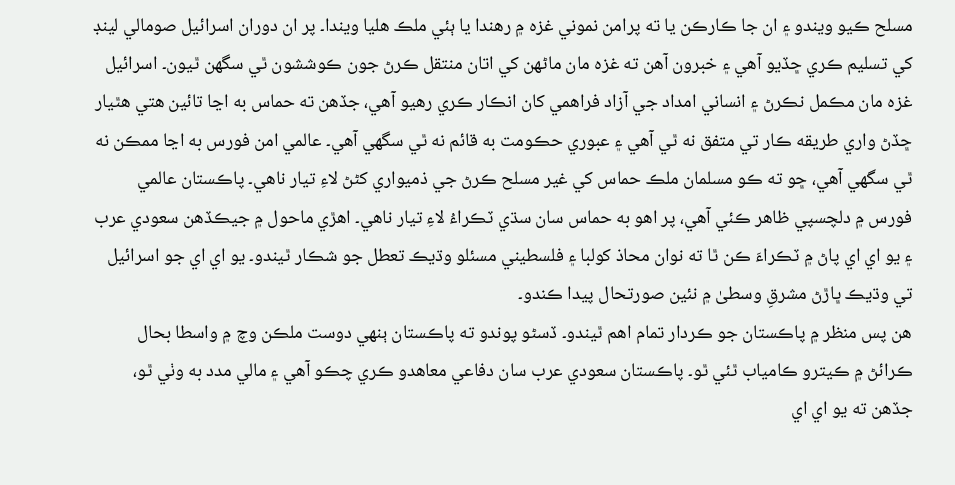مسلح ڪيو ويندو ۽ ان جا ڪارڪن يا ته پرامن نموني غزه ۾ رهندا يا ٻئي ملڪ هليا ويندا۔ پر ان دوران اسرائيل صومالي لينڊ کي تسليم ڪري ڇڏيو آهي ۽ خبرون آهن ته غزه مان ماڻهن کي اتان منتقل ڪرڻ جون ڪوششون ٿي سگهن ٿيون۔ اسرائيل غزه مان مڪمل نڪرڻ ۽ انساني امداد جي آزاد فراهمي کان انڪار ڪري رهيو آهي، جڏهن ته حماس به اڃا تائين هتي هٿيار ڇڏڻ واري طريقه ڪار تي متفق نه ٿي آهي ۽ عبوري حڪومت به قائم نه ٿي سگهي آهي۔ عالمي امن فورس به اڃا ممڪن نه ٿي سگهي آهي، ڇو ته ڪو مسلمان ملڪ حماس کي غير مسلح ڪرڻ جي ذميواري کڻڻ لاءِ تيار ناهي۔ پاڪستان عالمي فورس ۾ دلچسپي ظاهر ڪئي آهي، پر اهو به حماس سان سڌي ٽڪراءُ لاءِ تيار ناهي۔ اهڙي ماحول ۾ جيڪڏهن سعودي عرب ۽ يو اي اي پاڻ ۾ ٽڪراءَ ڪن ٿا ته نوان محاذ کولبا ۽ فلسطيني مسئلو وڌيڪ تعطل جو شڪار ٿيندو۔ يو اي اي جو اسرائيل تي وڌيڪ ڀاڙڻ مشرقِ وسطىٰ ۾ نئين صورتحال پيدا ڪندو۔
هن پس منظر ۾ پاڪستان جو ڪردار تمام اهم ٿيندو۔ ڏسڻو پوندو ته پاڪستان ٻنهي دوست ملڪن وچ ۾ واسطا بحال ڪرائڻ ۾ ڪيترو ڪامياب ٿئي ٿو۔ پاڪستان سعودي عرب سان دفاعي معاهدو ڪري چڪو آهي ۽ مالي مدد به وٺي ٿو، جڏهن ته يو اي اي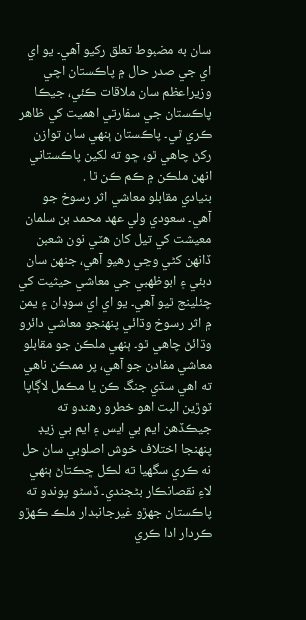سان به مضبوط تعلق رکيو آهي۔ يو اي اي جي صدر حال ۾ پاڪستان اچي وزيراعظم سان ملاقات ڪئي، جيڪا پاڪستان جي سفارتي اهميت کي ظاهر ڪري ٿي۔ پاڪستان ٻنهي سان توازن رکڻ چاهي ٿو، ڇو ته لکين پاڪستاني انهن ملڪن ۾ ڪم ڪن ٿا .
بنيادي مقابلو معاشي اثر رسوخ جو آهي۔ سعودي ولي عهد محمد بن سلمان معيشت کي تيل کان هٽي نون شعبن ڏانهن کڻي وڃي رهيو آهي، جنهن سان دبئي ۽ ابوظهبي جي معاشي حيثيت کي چئلينج ٿيو آهي۔ يو اي اي سوڊان ۽ يمن ۾ اثر رسوخ وڌائي پنهنجو معاشي دائرو وڌائڻ چاهي ٿو۔ ٻنهي ملڪن جو مقابلو معاشي مفادن جو آهي، پر ممڪن ناهي ته اهي سڌي جنگ ڪن يا مڪمل لاڳاپا ٽوڙين البت اهو خطرو رهندو ته جيڪڏهن ايم بي ايس ۽ ايم بي زيڊ پنهنجا اختلاف خوش اصلوبي سان حل نه ڪري سگهيا ته لڪل ڇڪتاڻ ٻنهي لاءِ نقصانڪار بڻجندي۔ ڏسڻو پوندو ته پاڪستان جهڙو غيرجانبدار ملڪ ڪهڙو ڪردار ادا ڪري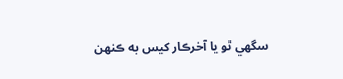سگهي ٿو يا آخرڪار کيس به ڪنهن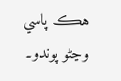هڪ پاسي وڃڻو پوندو۔